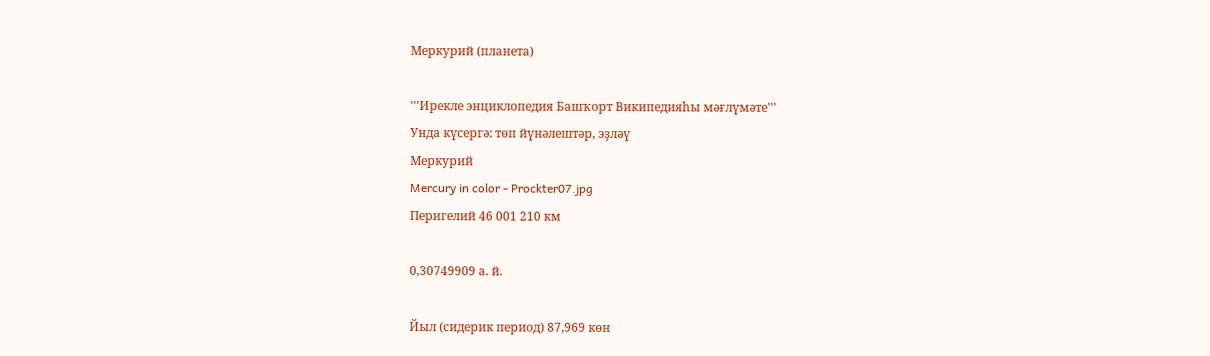Меркурий (планета)

'''Ирекле энциклопедия Башҡорт Википедияһы мәғлүмәте'''
Унда күсергә: төп йүнәлештәр, эҙләү
Меркурий
Mercury in color - Prockter07.jpg
Перигелий 46 001 210 км

0,30749909 а. й.

Йыл (сидерик период) 87,969 көн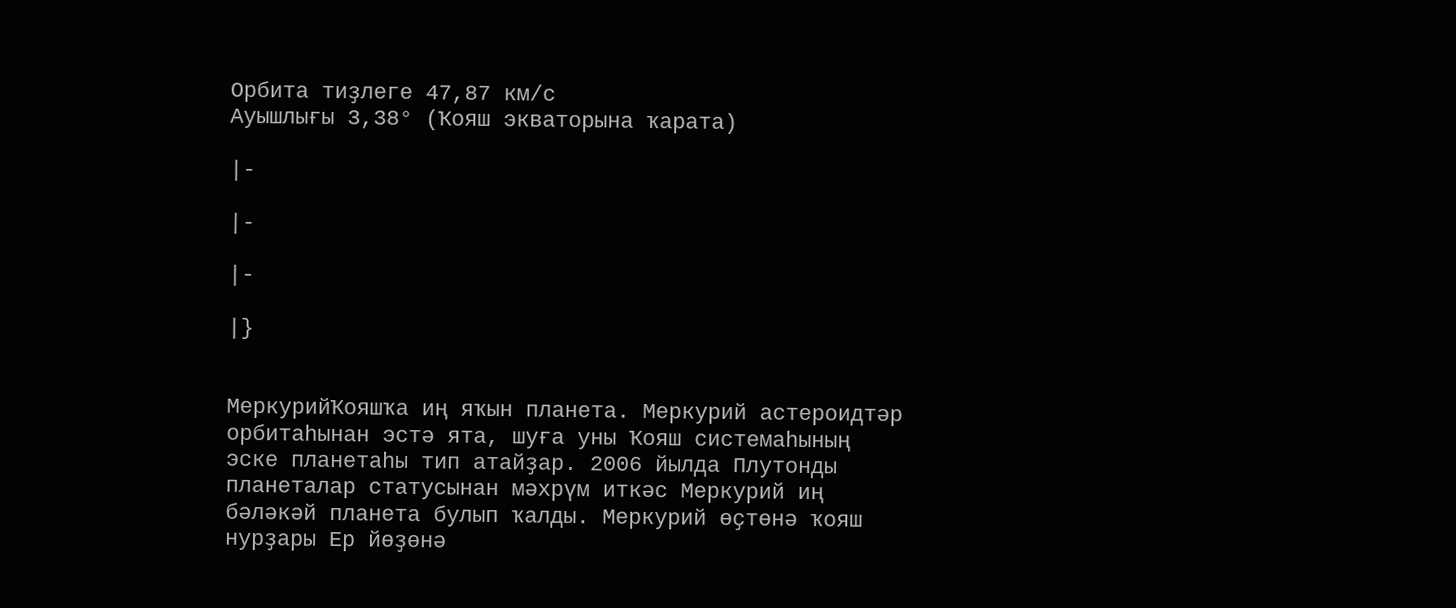Орбита тиҙлеге 47,87 км/с
Ауышлығы 3,38° (Ҡояш экваторына ҡарата)

|-

|-

|-

|}


МеркурийҠояшҡа иң яҡын планета. Меркурий астероидтәр орбитаһынан эстә ята, шуға уны Ҡояш системаһының эске планетаһы тип атайҙар. 2006 йылда Плутонды планеталар статусынан мәхрүм иткәс Меркурий иң бәләкәй планета булып ҡалды. Меркурий өҫтөнә ҡояш нурҙары Ер йөҙөнә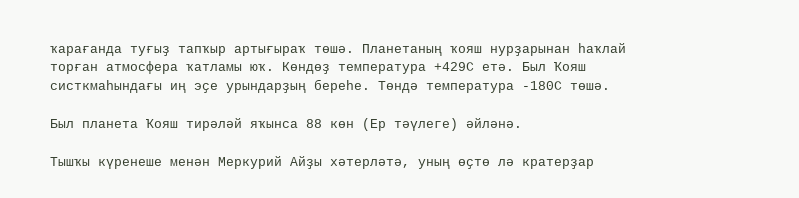ҡарағанда туғыҙ тапҡыр артығыраҡ төшә. Планетаның ҡояш нурҙарынан һаҡлай торған атмосфера ҡатламы юҡ. Көндөҙ температура +429С етә. Был Ҡояш систкмаһындағы иң эҫе урындарҙың береһе. Төндә температура -180С төшә.

Был планета Ҡояш тирәләй яҡынса 88 көн (Ер тәүлеге) әйләнә.

Тышҡы күренеше менән Меркурий Айҙы хәтерләтә, уның өҫтө лә кратерҙар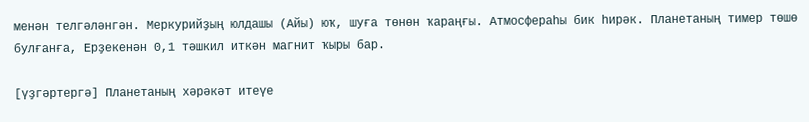менән телгәләнгән. Меркурийҙың юлдашы (Айы) юҡ, шуға төнөн ҡараңғы. Атмосфераһы бик һирәк. Планетаның тимер төшө булғанға, Ерҙекенән 0,1 тәшкил иткән магнит ҡыры бар.

[үҙгәртергә] Планетаның хәрәкәт итеүе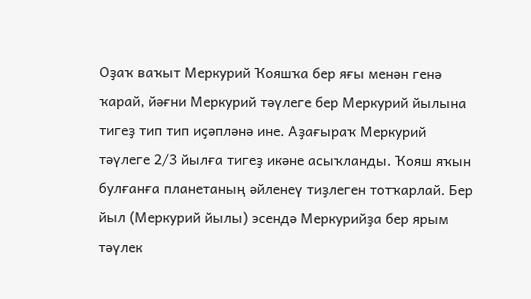Оҙаҡ ваҡыт Меркурий Ҡояшҡа бер яғы менән генә ҡарай, йәғни Меркурий тәүлеге бер Меркурий йылына тигеҙ тип тип иҫәпләнә ине. Аҙағыраҡ Меркурий тәүлеге 2/3 йылға тигеҙ икәне асыҡланды. Ҡояш яҡын булғанға планетаның әйленеү тиҙлеген тотҡарлай. Бер йыл (Меркурий йылы) эсендә Меркурийҙа бер ярым тәүлек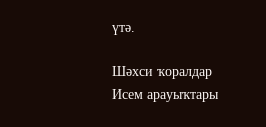үтә.

Шәхси ҡоралдар
Исем арауыҡтары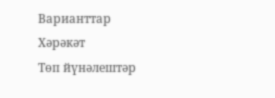Варианттар
Хәрәкәт
Төп йүнәлештәр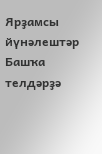Ярҙамсы йүнәлештәр
Башҡа телдәрҙә